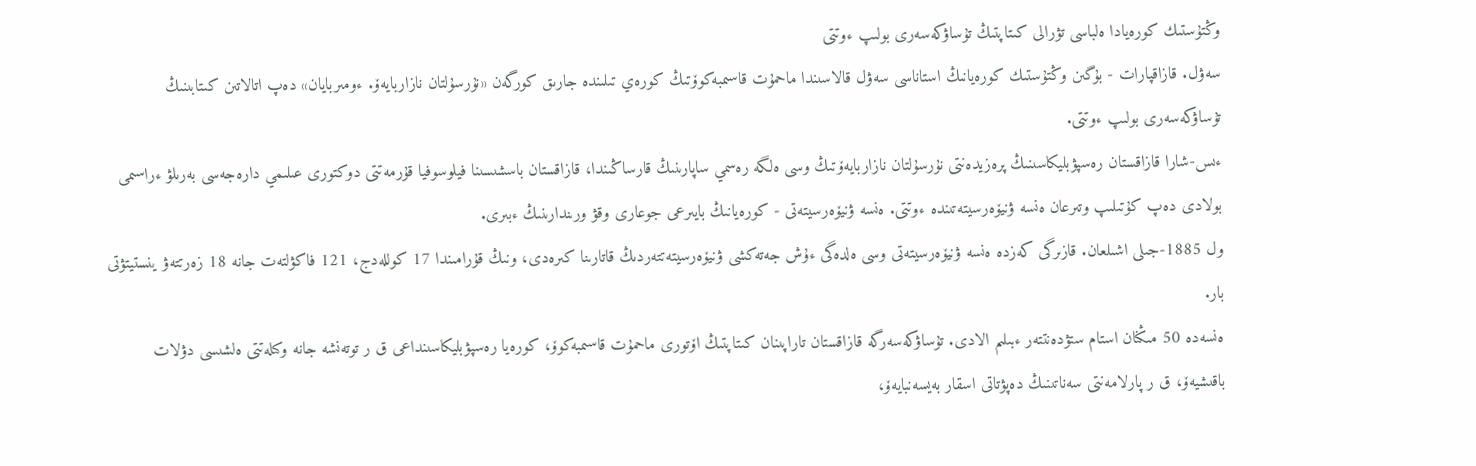وڭتۇستىك كورەيادا ەلباسى تۋرالى كىتاپتىڭ تۇساۋكەسەرى بولىپ ءوتتى
سەۋل. قازاقپارات - بۇگىن وڭتۇستىك كورەيانىڭ استاناسى سەۋل قالاسىندا ماحمۇت قاسىمبەكوۆتىڭ كورەي تىلىندە جارىق كورگەن «نۇرسۇلتان نازاربايەۆ. ءومىربايان» دەپ اتالاتىن كىتابىنىڭ تۇساۋكەسەرى بولىپ ءوتتى.
ءىس-شارا قازاقستان رەسپۋبليكاسىنىڭ پرەزيدەنتى نۇرسۇلتان نازاربايەۆتىڭ وسى ەلگە رەسمي ساپارىنىڭ قارساڭىندا، قازاقستان باسشىسىنا فيلوسوفيا قۇرمەتتى دوكتورى عىلىمي دارەجەسى بەرىلۋ ءراسىمى بولادى دەپ كۇتىلىپ وتىرعان ەنسە ۋنيۆەرسيتەتىندە ءوتتى. ەنسە ۋنيۆەرسيتەتى - كورەيانىڭ بايىرعى جوعارى وقۋ ورىندارىنىڭ ءبىرى.
ول 1885-جىلى اشىلعان. قازىرگى كەزدە ەنسە ۋنيۆەرسيتەتى وسى ەلدەگى ءۇش جەتەكشى ۋنيۆەرسيتەتتەردىڭ قاتارىنا كىرەدى، ونىڭ قۇرامىندا 17 كوللەدج، 121 فاكۋلتەت جانە 18 زەرتتەۋ ينستيتۋتى بار.
ەنسەدە 50 مىڭنان استام ستۋدەنتتەر ءبىلىم الادى. تۇساۋكەسەرگە قازاقستان تاراپىنان كىتاپتىڭ اۆتورى ماحمۇت قاسىمبەكوۆ، كورەيا رەسپۋبليكاسىنداعى ق ر توتەنشە جانە وكىلەتتى ەلشىسى دۋلات باقىشيەۆ، ق ر پارلامەنتى سەناتىنىڭ دەپۋتاتى اسقار بەيسەنبايەۆ،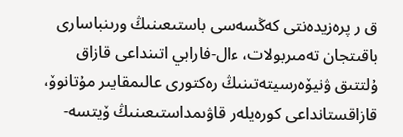ق ر پرەزيدەنتى كەڭسەسى باستىعىنىڭ ورىنباسارى باقىتجان تەمىربولات، ءال-فارابي اتىنداعى قازاق ۇلتتىق ۋنيۆەرسيتەتىنىڭ رەكتورى عالىمقايىر مۇتانوۆ، قازاقستانداعى كورەيلەر قاۋىمداستىعىنىڭ ۆيتسە-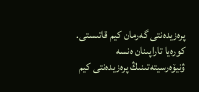پرەزيدەنتى گەرمان كيم قاتىستى.
كورەيا تاراپىنان ەنسە ۋنيۆەرسيتەتىنىڭ پرەزيدەنتى كيم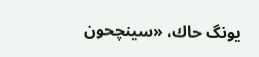يونگ حاك، «سينچحون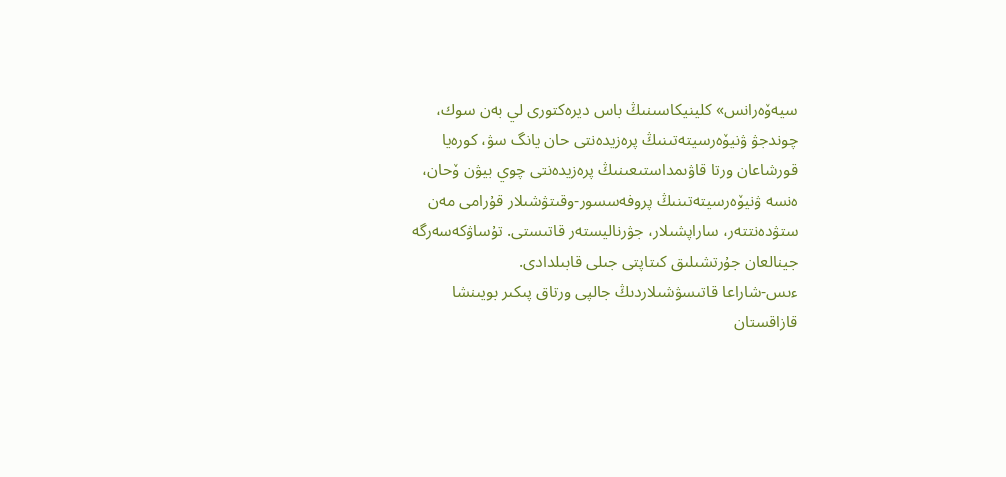سيەۆەرانس» كلينيكاسىنىڭ باس ديرەكتورى لي بەن سوك، چوندجۋ ۋنيۆەرسيتەتىنىڭ پرەزيدەنتى حان يانگ سۋ، كورەيا قورشاعان ورتا قاۋىمداستىعىنىڭ پرەزيدەنتى چوي بيۋن ۆحان، ەنسە ۋنيۆەرسيتەتىنىڭ پروفەسسور-وقىتۋشىلار قۇرامى مەن ستۋدەنتتەر، ساراپشىلار، جۋرناليستەر قاتىستى. تۇساۋكەسەرگە جينالعان جۇرتشىلىق كىتاپتى جىلى قابىلدادى.
ءىس-شاراعا قاتىسۋشىلاردىڭ جالپى ورتاق پىكىر بويىنشا قازاقستان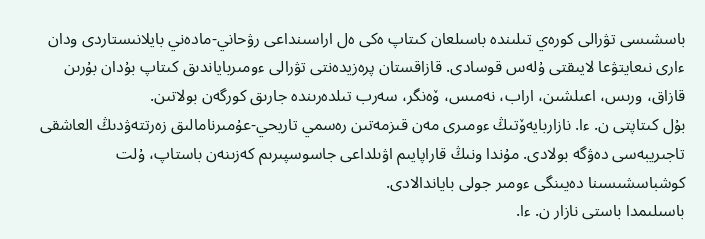باسشىسى تۋرالى كورەي تىلىندە باسىلعان كىتاپ ەكى ەل اراسىنداعى رۋحاني-مادەني بايلانىستاردى ودان ءارى نىعايتۋعا لايىقتى ۇلەس قوسادى. قازاقستان پرەزيدەنتى تۋرالى ءومىرباياندىق كىتاپ بۇدان بۇرىن قازاق، ورىس، اعىلشىن، اراب، نەمىس، ۆەنگر، سەرب تىلدەرىندە جارىق كورگەن بولاتىن.
بۇل كىتاپتى ن. ءا. نازاربايەۆتىڭ ءومىرى مەن قىزمەتىن رەسمي تاريحي-عۇمىرنامالىق زەرتتەۋدىڭ العاشقى تاجىريبەسى دەۋگە بولادى. مۇندا ونىڭ قاراپايىم اۋىلداعى جاسوسپىرىم كەزىنەن باستاپ، ۇلت كوشباسشىسىنا دەيىنگى ءومىر جولى باياندالادى.
باسىلىمدا باستى نازار ن. ءا.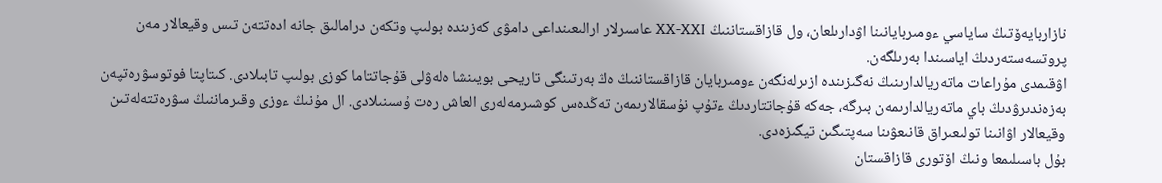نازاربايەۆتىڭ ساياسي ءومىربايانىنا اۋدارىلعان، ول قازاقستاننىڭ ХХ-ХХІ عاسىرلار ارالىعىنداعى دامۋى كەزىندە بولىپ وتكەن درامالىق جانە ادەتتەن تىس وقيعالار مەن پروتسەستەردىڭ اياسىندا بەرىلگەن.
اۋقىمدى مۇراعات ماتەريالدارىنىڭ نەگىزىندە ازىرلەنگەن ءومىربايان قازاقستاننىڭ ەڭ بەرتىنگى تاريحى بويىنشا ەلەۋلى قۇجاتتاما كوزى بولىپ تابىلادى. كىتاپتا فوتوسۋرەتپەن بەزەندىرۋدىڭ باي ماتەريالدارىمەن بىرگە، جەكە قۇجاتتاردىڭ ءتۇپ نۇسقالارىمەن تەڭدەس كوشىرمەلەرى العاش رەت ۇسىنىلادى. ال مۇنىڭ ءوزى وقىرماننىڭ سۋرەتتەلەتىن وقيعالار اۋانىنا تولىعىراق قانىعۋىنا سەپتىگىن تيگىزەدى.
بۇل باسىلىمعا ونىڭ اۆتورى قازاقستان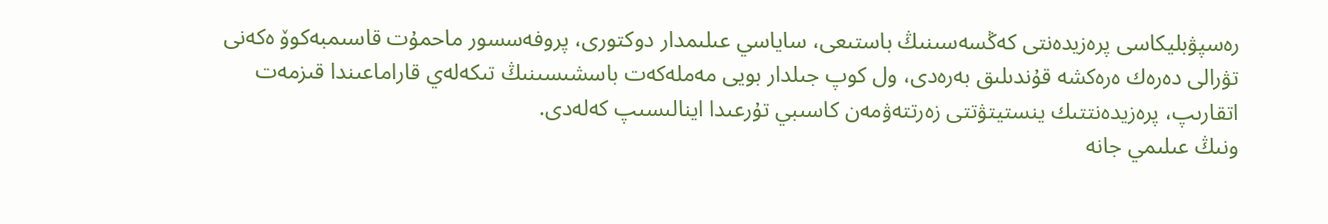رەسپۋبليكاسى پرەزيدەنتى كەڭسەسىنىڭ باستىعى، ساياسي عىلىمدار دوكتورى، پروفەسسور ماحمۇت قاسىمبەكوۆ ەكەنى تۋرالى دەرەك ەرەكشە قۇندىلىق بەرەدى، ول كوپ جىلدار بويى مەملەكەت باسشىسىنىڭ تىكەلەي قاراماعىندا قىزمەت اتقارىپ، پرەزيدەنتتىك ينستيتۋتتى زەرتتەۋمەن كاسىبي تۇرعىدا اينالىسىپ كەلەدى.
ونىڭ عىلىمي جانە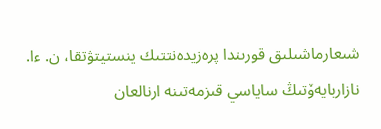شىعارماشىلىق قورىندا پرەزيدەنتتىك ينستيتۋتقا، ن. ءا. نازاربايەۆتىڭ ساياسي قىزمەتىنە ارنالعان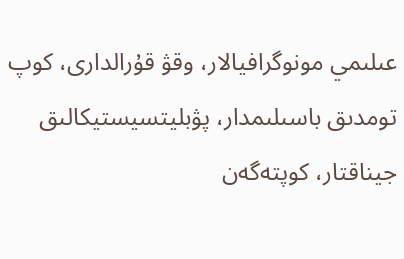عىلىمي مونوگرافيالار، وقۋ قۇرالدارى، كوپ تومدىق باسىلىمدار، پۋبليتسيستيكالىق جيناقتار، كوپتەگەن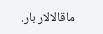ماقالالار بار.